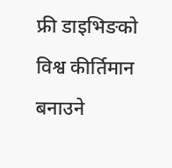फ्री डाइभिङको विश्व कीर्तिमान बनाउने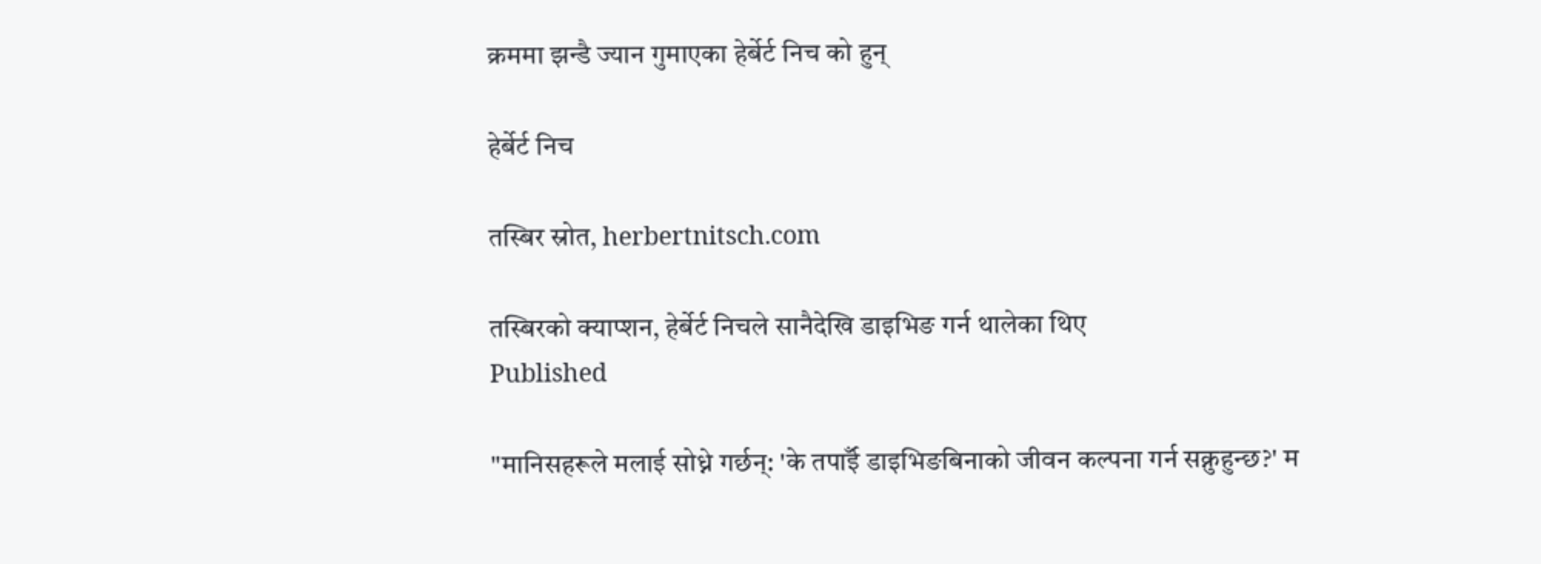क्रममा झन्डै ज्यान गुमाएका हेर्बेर्ट निच को हुन्

हेर्बेर्ट निच

तस्बिर स्रोत, herbertnitsch.com

तस्बिरको क्याप्शन, हेर्बेर्ट निचले सानैदेखि डाइभिङ गर्न थालेका थिए
Published

"मानिसहरूले मलाई सोध्ने गर्छन्: 'के तपाईँ डाइभिङबिनाको जीवन कल्पना गर्न सक्नुहुन्छ?' म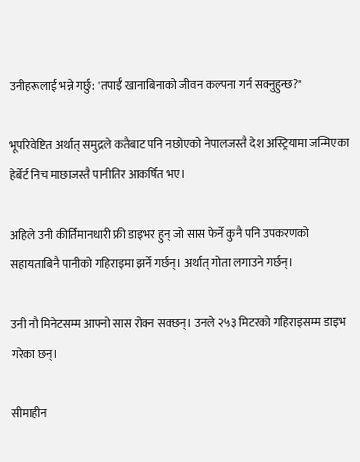उनीहरूलाई भन्ने गर्छु: 'तपाईँ खानाबिनाको जीवन कल्पना गर्न सक्नुहुन्छ?"

भूपरिवेष्टित अर्थात् समुद्रले कतैबाट पनि नछोएको नेपालजस्तै देश अस्ट्रियामा जन्मिएका हेर्बेर्ट निच माछाजस्तै पानीतिर आकर्षित भए।

अहिले उनी कीर्तिमानधारी फ्री डाइभर हुन् जो सास फेर्ने कुनै पनि उपकरणको सहायताबिनै पानीको गहिराइमा झर्ने गर्छन्। अर्थात् गोता लगाउने गर्छन्।

उनी नौ मिनेटसम्म आफ्नो सास रोक्न सक्छन्। उनले २५३ मिटरको गहिराइसम्म डाइभ गरेका छन्।

सीमाहीन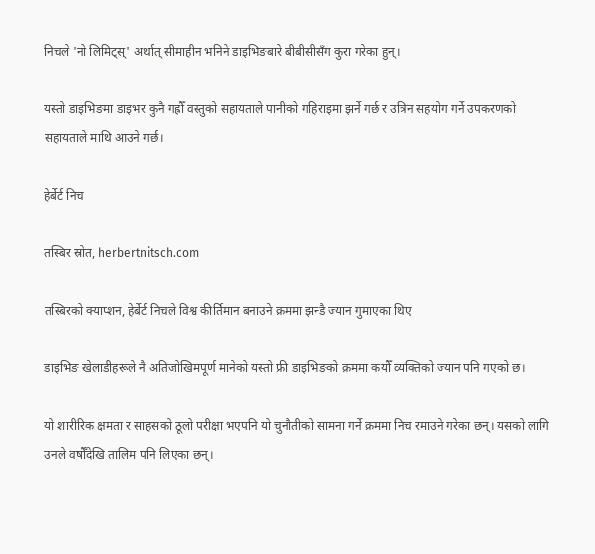निचले 'नो लिमिट्स्' अर्थात् सीमाहीन भनिने डाइभिङबारे बीबीसीसँग कुरा गरेका हुन्।

यस्तो डाइभिङमा डाइभर कुनै गह्रौँ वस्तुको सहायताले पानीको गहिराइमा झर्ने गर्छ र उत्रिन सहयोग गर्ने उपकरणको सहायताले माथि आउने गर्छ।

हेर्बेर्ट निच

तस्बिर स्रोत, herbertnitsch.com

तस्बिरको क्याप्शन, हेर्बेर्ट निचले विश्व कीर्तिमान बनाउने क्रममा झन्डै ज्यान गुमाएका थिए

डाइभिङ खेलाडीहरूले नै अतिजोखिमपूर्ण मानेको यस्तो फ्री डाइभिङको क्रममा कयौँ व्यक्तिको ज्यान पनि गएको छ।

यो शारीरिक क्षमता र साहसको ठूलो परीक्षा भएपनि यो चुनौतीको सामना गर्ने क्रममा निच रमाउने गरेका छन्। यसको लागि उनले वर्षौँदेखि तालिम पनि लिएका छन्।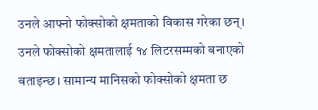उनले आफ्नो फोक्सोको क्षमताको विकास गरेका छन्। उनले फोक्सोको क्षमतालाई १४ लिटरसम्मको बनाएको बताइन्छ। सामान्य मानिसको फोक्सोको क्षमता छ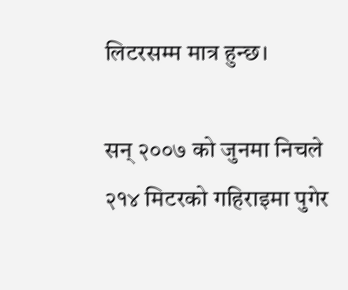लिटरसम्म मात्र हुन्छ।

सन् २००७ को जुनमा निचले २१४ मिटरको गहिराइमा पुगेर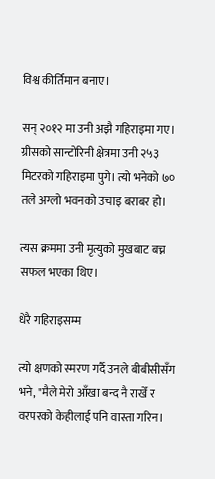विश्व कीर्तिमान बनाए।

सन् २०१२ मा उनी अझै गहिराइमा गए। ग्रीसको सान्टोरिनी क्षेत्रमा उनी २५३ मिटरको गहिराइमा पुगे। त्यो भनेको ७० तले अग्लो भवनको उचाइ बराबर हो।

त्यस क्रममा उनी मृत्युको मुखबाट बच्न सफल भएका थिए।

धेरै गहिराइसम्म

त्यो क्षणको स्मरण गर्दै उनले बीबीसीसँग भने, "मैले मेरो आँखा बन्द नै राखेँ र वरपरको केहीलाई पनि वास्ता गरिन।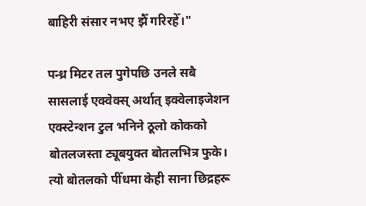बाहिरी संसार नभए झैँ गरिरहेँ।"

पन्ध्र मिटर तल पुगेपछि उनले सबै सासलाई एक्वेक्स् अर्थात् इक्वेलाइजेशन एक्स्टेन्शन टुल भनिने ठूलो कोकको बोतलजस्ता ट्यूबयुक्त बोतलभित्र फुके। त्यो बोतलको पीँधमा केही साना छिद्रहरू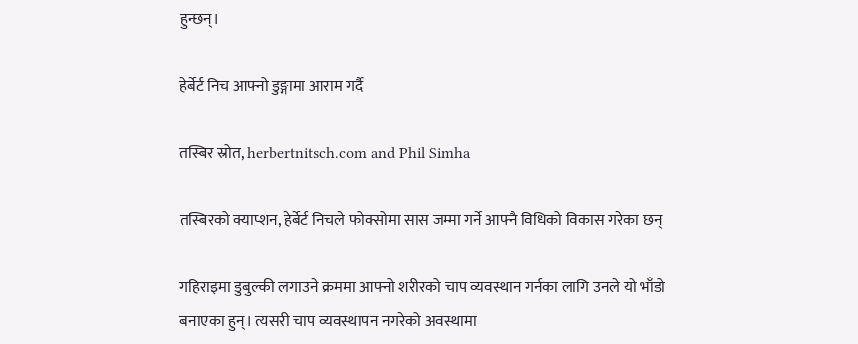हुन्छन्।

हेर्बेर्ट निच आफ्नो डुङ्गामा आराम गर्दै

तस्बिर स्रोत, herbertnitsch.com and Phil Simha

तस्बिरको क्याप्शन, हेर्बेर्ट निचले फोक्सोमा सास जम्मा गर्ने आफ्नै विधिको विकास गरेका छन्

गहिराइमा डुबुल्की लगाउने क्रममा आफ्नो शरीरको चाप व्यवस्थान गर्नका लागि उनले यो भाँडो बनाएका हुन्। त्यसरी चाप व्यवस्थापन नगरेको अवस्थामा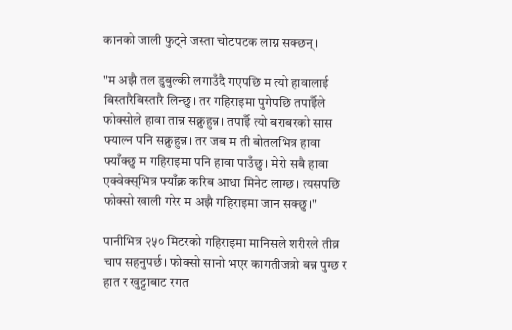कानको जाली फुट्ने जस्ता चोटपटक लाग्न सक्छन्।

"म अझै तल डुबुल्की लगाउँदै गएपछि म त्यो हावालाई बिस्तारैबिस्तारै लिन्छु। तर गहिराइमा पुगेपछि तपाईँले फोक्सोले हावा तान्न सक्नुहुन्न। तपाईँ त्यो बराबरको सास फ्याल्न पनि सक्नुहुन्न। तर जब म ती बोतलभित्र हावा फ्याँक्छु म गहिराइमा पनि हावा पाउँछु। मेरो सबै हावा एक्वेक्स्‌भित्र फ्याँक्न करिब आधा मिनेट लाग्छ। त्यसपछि फोक्सो खाली गरेर म अझै गहिराइमा जान सक्छु।"

पानीभित्र २५० मिटरको गहिराइमा मानिसले शरीरले तीव्र चाप सहनुपर्छ। फोक्सो सानो भएर कागतीजत्रो बन्न पुग्छ र हात र खुट्टाबाट रगत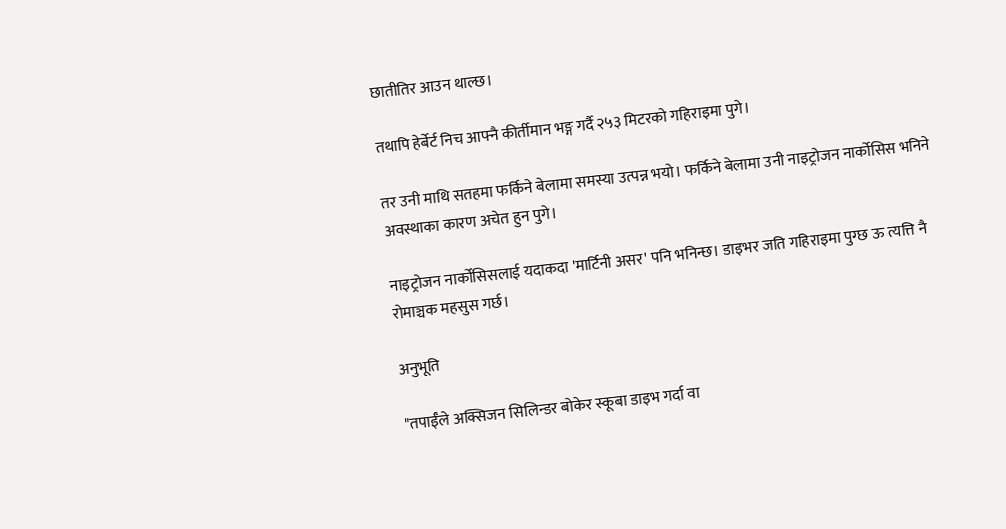छातीतिर आउन थाल्छ।

तथापि हेर्बेर्ट निच आफ्नै कीर्तीमान भङ्ग गर्दै २५३ मिटरको गहिराइमा पुगे।

तर उनी माथि सतहमा फर्किने बेलामा समस्या उत्पन्न भयो। फर्किने बेलामा उनी नाइट्रोजन नार्कोसिस भनिने अवस्थाका कारण अचेत हुन पुगे।

नाइट्रोजन नार्कोसिसलाई यदाकदा 'मार्टिनी असर' पनि भनिन्छ। डाइभर जति गहिराइमा पुग्छ ऊ त्यत्ति नै रोमाञ्चक महसुस गर्छ।

अनुभूति

"तपाईँले अक्सिजन सिलिन्डर बोकेर स्कूबा डाइभ गर्दा वा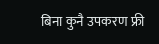बिना कुनै उपकरण फ्री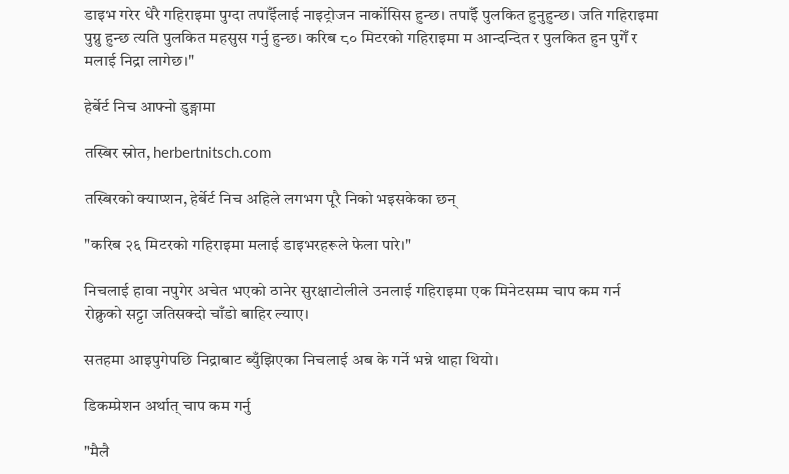डाइभ गरेर धेरै गहिराइमा पुग्दा तपाईँलाई नाइट्रोजन नार्कोसिस हुन्छ। तपाईँ पुलकित हुनुहुन्छ। जति गहिराइमा पुग्नु हुन्छ त्यति पुलकित महसुस गर्नु हुन्छ। करिब ८० मिटरको गहिराइमा म आन्दन्दित र पुलकित हुन पुगेँ र मलाई निद्रा लागेछ।"

हेर्बेर्ट निच आफ्नो डुङ्गामा

तस्बिर स्रोत, herbertnitsch.com

तस्बिरको क्याप्शन, हेर्बेर्ट निच अहिले लगभग पूरै निको भइसकेका छन्

"करिब २६ मिटरको गहिराइमा मलाई डाइभरहरूले फेला पारे।"

निचलाई हावा नपुगेर अचेत भएको ठानेर सुरक्षाटोलीले उनलाई गहिराइमा एक मिनेटसम्म चाप कम गर्न रोक्नुको सट्टा जतिसक्दो चाँडो बाहिर ल्याए।

सतहमा आइपुगेपछि निद्राबाट ब्युँझिएका निचलाई अब के गर्ने भन्ने थाहा थियो।

डिकम्प्रेशन अर्थात् चाप कम गर्नु

"मैलै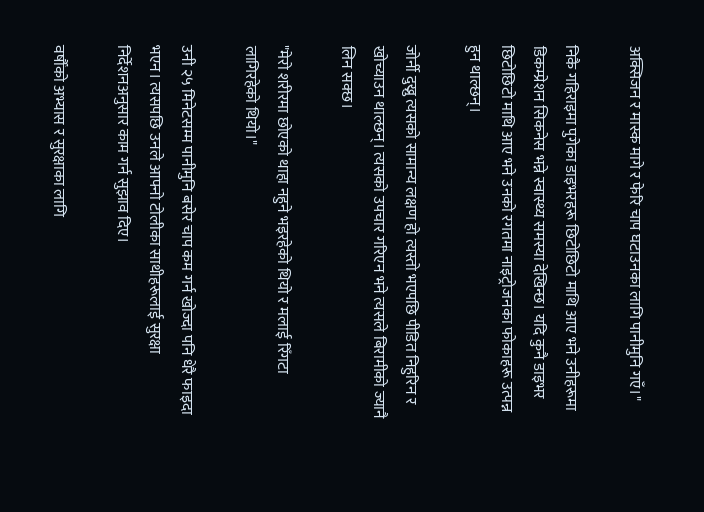अक्सिजन र मास्क मागे र फेरि चाप घटाउनका लागि पानीमुनि गएँ।"

निकै गहिराइमा पुगेका डाइभरहरू छिटोछिटो माथि आए भने उनीहरूमा डिकम्प्रेशन सिकनेस भन्ने स्वास्थ्य समस्या देखिन्छ। यदि कुनै डाइभर छिटोछिटो माथि आए भने उनको रगतमा नाइट्रोजनका फोकाहरू उत्पन्न हुन थाल्छन्।

जोर्नी दुख्नु त्यसको सामान्य लक्षण हो त्यस्तो भएपछि पीडित निहुरिन र खोच्याउन थाल्छन्। त्यसको उपचार गरिएन भने त्यसले बिरामीको ज्यानै लिन सक्छ।

"मेरो शरीरमा छोएको थाहा नहुने भइरहेको थियो र मलाई रिँगटा लागिरहेको थियो।"

उनी २५ मिनेटसम्म पानीमुनि बसेर चाप कम गर्न खोज्दा पनि धेरै फाइदा भएन। त्यसपछि उनले आफ्नो टोलीका साथीहरूलाई सुरक्षा निर्देशनअनुसार काम गर्न सुझाव दिए।

वर्षौँको अभ्यास र सुरक्षाका लागि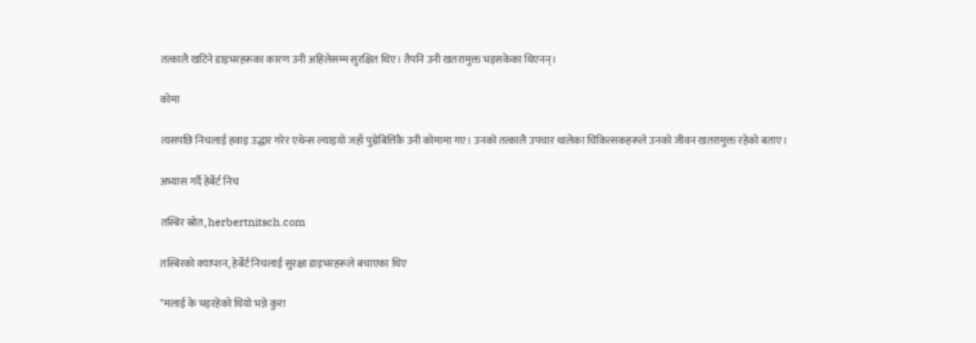तत्कालै खटिने डाइभरहरूका कारण उनी अहिलेसम्म सुरक्षित थिए। तैपनि उनी खतरामुक्त भइसकेका थिएनन्।

कोमा

त्यसपछि निचलाई हवाइ उद्धार गरेर एथेन्स ल्याइयो जहाँ पुग्नेबित्तिकै उनी कोमामा गए। उनको तत्कालै उपचार थालेका चिकित्सकहरूले उनको जीवन खतरामुक्त रहेको बताए।

अभ्यास गर्दै हेर्बेर्ट निच

तस्बिर स्रोत, herbertnitsch.com

तस्बिरको क्याप्शन, हेर्बेर्ट निचलाई सुरक्षा डाइभरहरूले बचाएका थिए

"मलाई के भइरहेको थियो भन्ने कुरा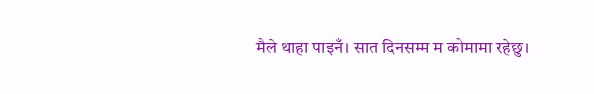मैले थाहा पाइनँ। सात दिनसम्म म कोमामा रहेछु।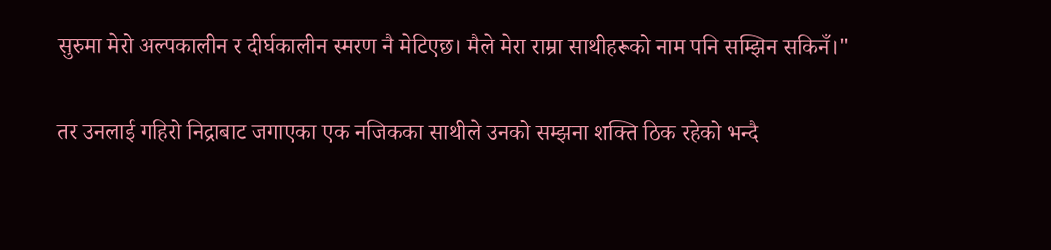सुरुमा मेरो अल्पकालीन र दीर्घकालीन स्मरण नै मेटिएछ। मैले मेरा राम्रा साथीहरूको नाम पनि सम्झिन सकिनँ।"

तर उनलाई गहिरो निद्राबाट जगाएका एक नजिकका साथीले उनको सम्झना शक्ति ठिक रहेको भन्दै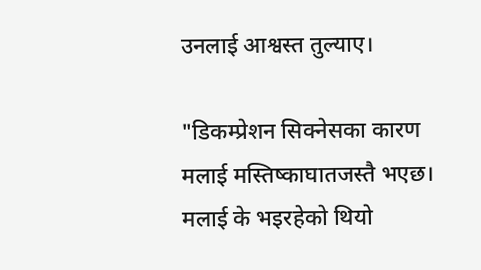उनलाई आश्वस्त तुल्याए।

"डिकम्प्रेशन सिक्नेसका कारण मलाई मस्तिष्काघातजस्तै भएछ। मलाई के भइरहेको थियो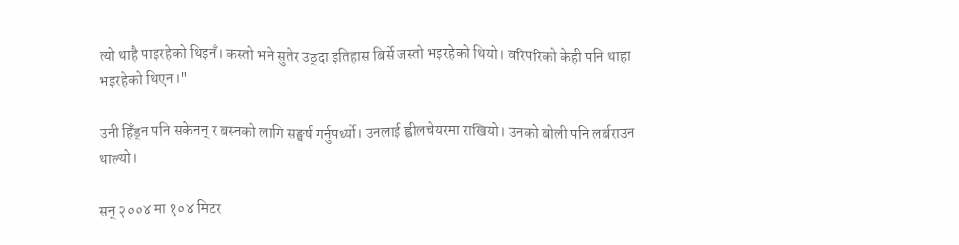त्यो थाहै पाइरहेको थिइनँ। कस्तो भने सुतेर उठ्दा इतिहास बिर्से जस्तो भइरहेको थियो। वरिपरिको केही पनि थाहा भइरहेको थिएन।"

उनी हिँड्न पनि सकेनन् र बस्नको लागि सङ्घर्ष गर्नुपर्थ्यो। उनलाई ह्वीलचेयरमा राखियो। उनको बोली पनि लर्बराउन थाल्यो।

सन् २००४ मा १०४ मिटर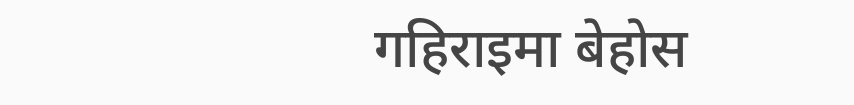गहिराइमा बेहोस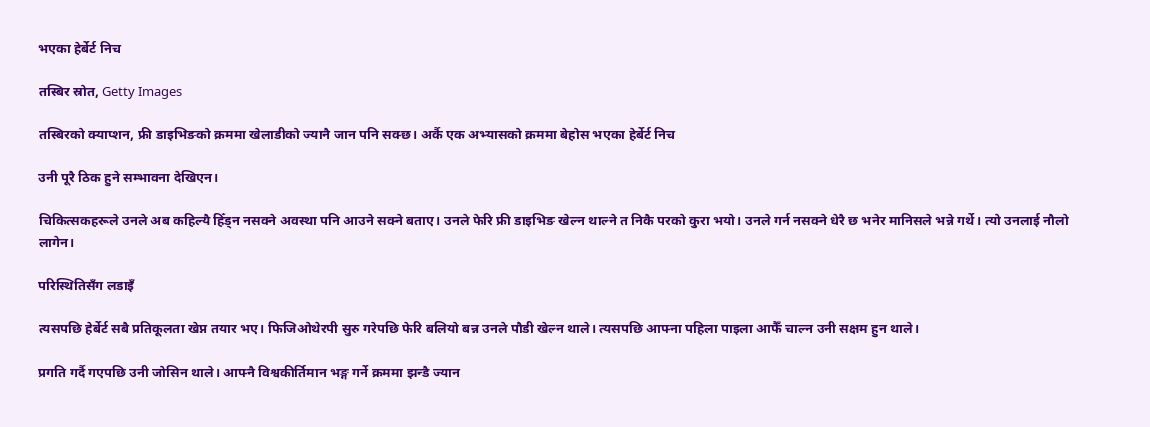भएका हेर्बेर्ट निच

तस्बिर स्रोत, Getty Images

तस्बिरको क्याप्शन, फ्री डाइभिङको क्रममा खेलाडीको ज्यानै जान पनि सक्छ। अर्कै एक अभ्यासको क्रममा बेहोस भएका हेर्बेर्ट निच

उनी पूरै ठिक हुने सम्भावना देखिएन।

चिकित्सकहरूले उनले अब कहिल्यै हिँड्न नसक्ने अवस्था पनि आउने सक्ने बताए। उनले फेरि फ्री डाइभिङ खेल्न थाल्ने त निकै परको कुरा भयो। उनले गर्न नसक्ने धेरै छ भनेर मानिसले भन्ने गर्थे। त्यो उनलाई नौलो लागेन।

परिस्थितिसँग लडाइँ

त्यसपछि हेर्बेर्ट सबै प्रतिकूलता खेप्न तयार भए। फिजिओथेरपी सुरु गरेपछि फेरि बलियो बन्न उनले पौडी खेल्न थाले। त्यसपछि आफ्ना पहिला पाइला आफैँ चाल्न उनी सक्षम हुन थाले।

प्रगति गर्दै गएपछि उनी जोसिन थाले। आफ्नै विश्वकीर्तिमान भङ्ग गर्ने क्रममा झन्डै ज्यान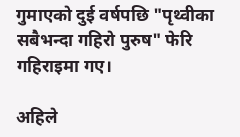गुमाएको दुई वर्षपछि "पृथ्वीका सबैभन्दा गहिरो पुरुष" फेरि गहिराइमा गए।

अहिले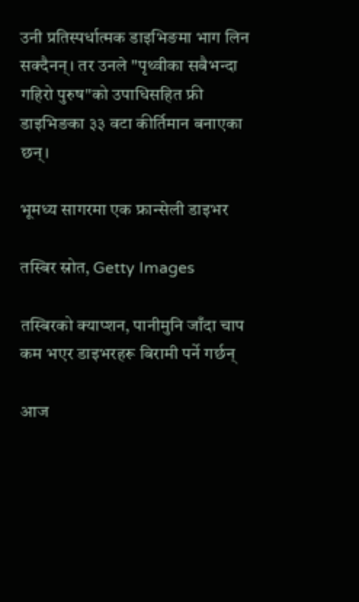उनी प्रतिस्पर्धात्मक डाइभिङमा भाग लिन सक्दैनन्। तर उनले "पृथ्वीका सबैभन्दा गहिरो पुरुष"को उपाधिसहित फ्री डाइभिङका ३३ वटा कीर्तिमान बनाएका छन्।

भूमध्य सागरमा एक फ्रान्सेली डाइभर

तस्बिर स्रोत, Getty Images

तस्बिरको क्याप्शन, पानीमुनि जाँदा चाप कम भएर डाइभरहरू बिरामी पर्ने गर्छन्

आज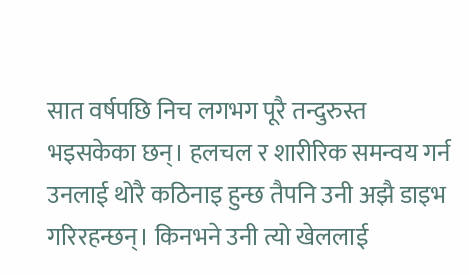सात वर्षपछि निच लगभग पूरै तन्दुरुस्त भइसकेका छन्। हलचल र शारीरिक समन्वय गर्न उनलाई थोरै कठिनाइ हुन्छ तैपनि उनी अझै डाइभ गरिरहन्छन्। किनभने उनी त्यो खेललाई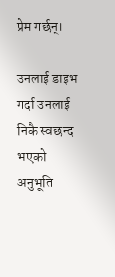प्रेम गर्छन्।

उनलाई डाइभ गर्दा उनलाई निकै स्वछन्द भएको अनुभूति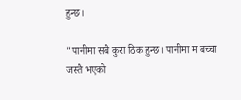हुन्छ।

"पानीमा सबै कुरा ठिक हुन्छ। पानीमा म बच्चा जस्तै भएको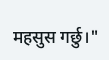महसुस गर्छु।"